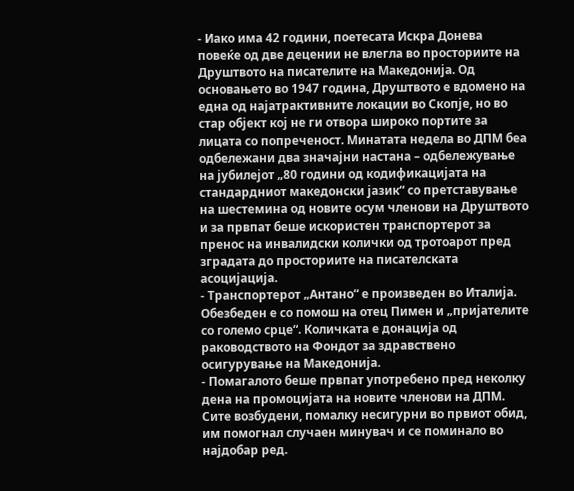- Иако има 42 години, поетесата Искра Донева повеќе од две децении не влегла во просториите на Друштвото на писателите на Македонија. Од основањето во 1947 година, Друштвото е вдомено на една од најатрактивните локации во Скопје, но во стар објект кој не ги отвора широко портите за лицата со попреченост. Минатата недела во ДПМ беа одбележани два значајни настана – одбележување на јубилејот „80 години од кодификацијата на стандардниот македонски јазик“ со претставување на шестемина од новите осум членови на Друштвото и за првпат беше искористен транспортерот за пренос на инвалидски колички од тротоарот пред зградата до просториите на писателската асоцијација.
- Транспортерот „Антано“ е произведен во Италија. Обезбеден е со помош на отец Пимен и „пријателите со големо срце“. Количката е донација од раководството на Фондот за здравствено осигурување на Македонија.
- Помагалото беше првпат употребено пред неколку дена на промоцијата на новите членови на ДПМ. Сите возбудени, помалку несигурни во првиот обид, им помогнал случаен минувач и се поминало во најдобар ред.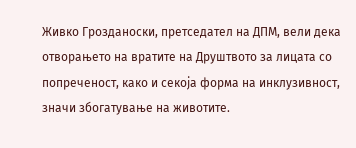Живко Грозданоски, претседател на ДПМ, вели дека отворањето на вратите на Друштвото за лицата со попреченост, како и секоја форма на инклузивност, значи збогатување на животите.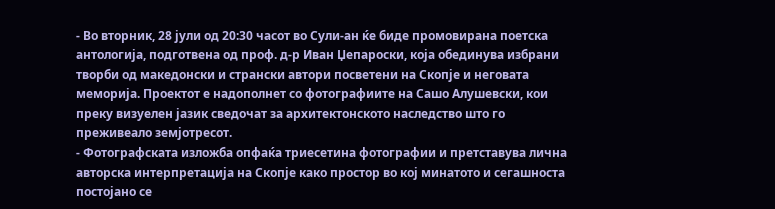- Во вторник, 28 јули од 20:30 часот во Сули-ан ќе биде промовирана поетска антологиja, подготвена од проф. д-р Иван Џепароски, која обединува избрани творби од македонски и странски автори посветени на Скопje и неговата мемориja. Проектот е надополнет со фотографиите на Сашо Алушевски, кои преку визуелен jaзик сведочат за архитектонското наследство што го преживeaло земјотресот.
- Фотографската изложба опфаќа триесетина фотографии и претставува лична авторска интерпретациja на Скопje како простор во кој минатото и сегашноста постоjaно се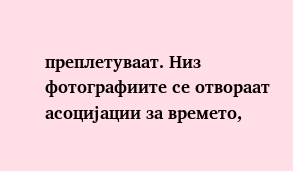преплетуваат. Низ фотографиите се отвораат асоциjaции за времето,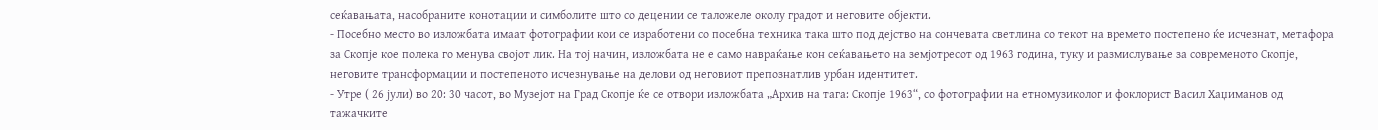сеќавањaта, насобраните конотации и симболите што со децении се таложеле околу градот и неговите обjeкти.
- Посебно место во изложбата имаат фотографии кои се изработени со посебна техника така што под дejство на сончевата светлина со текот на времето постепено ќе исчезнат, метафора за Скопje кое полека го менува своjот лик. На тоj начин, изложбата не е само навраќање кон сеќавањето на земјотресот од 1963 година, туку и размислување за современото Скопje, неговите трансформации и постепеното исчезнувањe на делови од неговиот препознатлив урбан идентитет.
- Утре ( 26 јули) во 20: 30 часот, во Музејот на Град Скопје ќе се отвори изложбата „Архив на тага: Скопје 1963“, со фотографии на етномузиколог и фоклорист Васил Хаџиманов од тажачките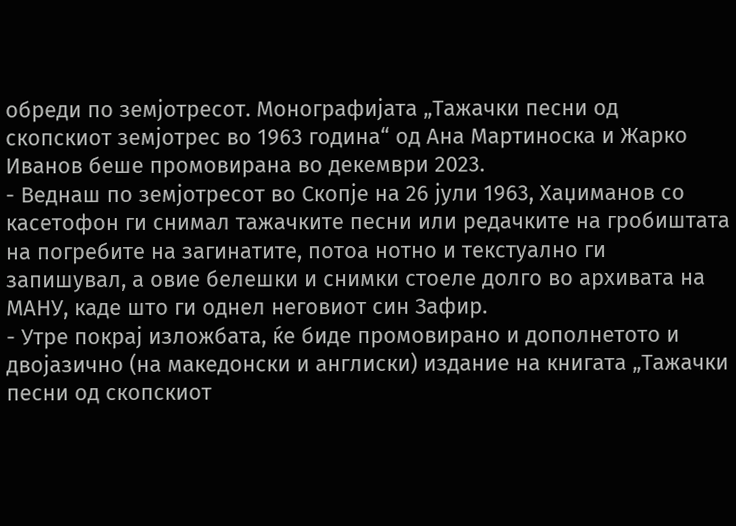обреди по земјотресот. Монографијата „Тажачки песни од скопскиот земјотрес во 1963 година“ од Ана Мартиноска и Жарко Иванов беше промовирана во декември 2023.
- Веднаш по земјотресот во Скопје на 26 јули 1963, Хаџиманов со касетофон ги снимал тажачките песни или редачките на гробиштата на погребите на загинатите, потоа нотно и текстуално ги запишувал, а овие белешки и снимки стоеле долго во архивата на МАНУ, каде што ги однел неговиот син Зафир.
- Утре покрај изложбата, ќе биде промовирано и дополнетото и двојазично (на македонски и англиски) издание на книгата „Тажачки песни од скопскиот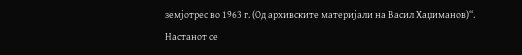земјотрес во 1963 г. (Од архивските материјали на Васил Хаџиманов)“. Настанот се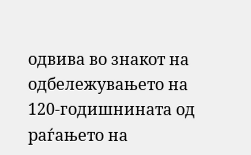одвива во знакот на одбележувањето на 120-годишнината од раѓањето на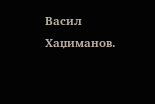Васил Хаџиманов.